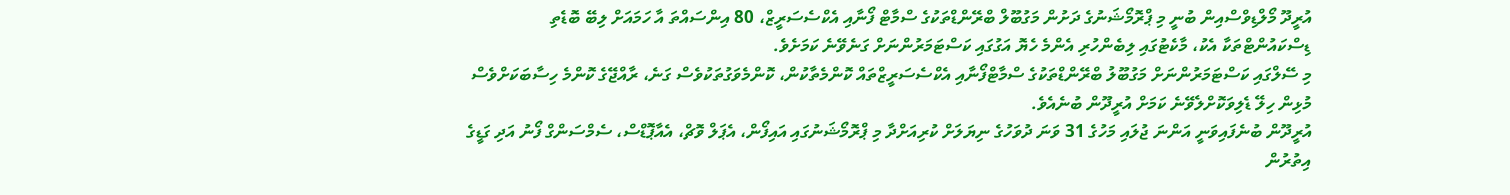އުރީދޫ މޯލްޑިވްސްއިން ބުނީ މި ޕްރޮމޯޝަނުގެ ދަށުން މަގުބޫލް ބްރޭންޑްތަކުގެ ސްމާޓް ފޯނާއި އެކްސެސަރީޒް، 80 އިންސައްތަ އާ ހަމައަށް ލިބޭ ބޮޑެތި ޑިސްކައުންޓްތަކާ އެކު، މާކެޓުގައި ލިބެންހުރި އެންމެ ހެޔޮ އަގުގައި ކަސްޓަމަރުންނަށް ގަނެވޭނެ ކަމަށެވެ.
މި ސޭލްގައި ކަސްޓަމަރުންނަށް މަގުބޫލު ބްރޭންޑްތަކުގެ ސްމާޓްފޯނާއި އެކްސެސަރީޒްތައް ކޮންމެތާކުން، ކޮންމެވަގުތަކުވެސް ގަނެ، ރާއްޖޭގެ ކޮންމެ ހިސާބަކަށްވެސް މުޅިން ހިލޭ ޑެލިވަކޮށްލެވޭނެ ކަމަށް އުރީދޫން ބުނެއެވެ.
އުރީދޫން ބުނެފައިވަނީ އަންނަ ޖުލައި މަހުގެ 31 ވަނަ ދުވަހުގެ ނިޔަލަށް ކުރިއަށްދާ މި ޕްރޮމޯޝަނުގައި އައިފޯން، އެޕަލް ވޮޗް، އެއާޕޮޑްސް، ސެމްސަންގް ފޯނު އަދި ގަޑީގެ އިތުރުން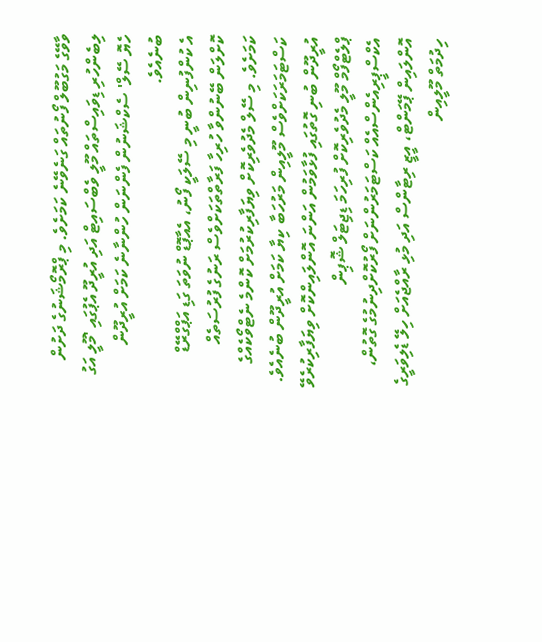ވާވޭގެ މަގުބޫލް ފޯނުތައް ގަނެވޭނެ ކަމަށެވެ. މި ޕްރޮމޯޝަނުގެ ދަށުން ލިބެންހުރި ޑިވައިސްތައް މޫލީ ވެބްސައިޓް އަދި އުރީދޫ އެޕުގައި 'މޫލީ އަގު ހެޔޮ ސޭލް' ސެކްޝަނުން ފެންނަން ހުންނާނެ ކަމަށް އުރީދޫން ބުނެއެވެ.
އެ ކުންފުނިން ބުނީ މި ސޭލަކީ ފޯނު، އެއާޕޮޑް ނުވަތަ ގަޑި އަޕްގްރޭޑް ކޮށްލަން ބޭނުންވާ ހުރިހާ ފަރާތްތަކަށްވެސް ރަނުގެ ފުރުސަތެއް ކަމަށެވެ. މި ސޭލް މެދުވެރިކޮށް ވިޔަފާރިކުރުމަށް ކޮންމެ ނެޓްވޯކެއްގެ ކަސްޓަމަރަކަށްވެސް މޫލީއިން މަރުހަބާ ކިޔާ ކަމަށް އުރީދޫން ބުނެއެވެ.
އުރީދޫން ބުނި ގޮތުގައި ފުޅާވަމުން އަންނަ އޮންލައިންކޮށް ވިޔަފާރިކުރެވޭ ޕްލެޓްފޯމް މޫލީ މެދުވެރިކޮށް ފުރިހަމަ ޑިޖިޓަލް ޝޮޕިން އެކްސްޕީރިއެންސްއެއް ކަސްޓަމަރުންނަށް ފޯރުކޮށްދިނުމުގެ ގޮތުން، އޮންލައިން ޕޭމަންޓް، އީޒީ ރިޓާންސް އަދި މުޅި ރާއްޖެއަށް ހިލޭ ޑެލިވަރީގެ ހިދުމަތް މޫލީއިން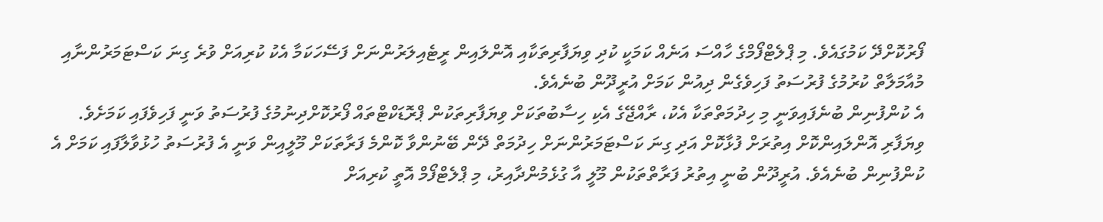ފޯރުކޮށްދޭ ކަމުގައެވެ. މި ޕްލެޓްފޯމްގެ ހާއްސަ އަނެއް ކަމަކީ ކުދި ވިޔަފާރިތަކާއި އޮންލައިން ރީޓެއިލަރުންނަށް ފަސޭހަކަމާ އެކު ކުރިއަށް ވުރެ ގިނަ ކަސްޓަމަރުންނާއި މުއާމަލާތް ކުރުމުގެ ފުރުސަތު ފަހިވެގެން ދިއުން ކަމަށް އުރީދޫން ބުނެއެވެ.
އެ ކުންފުނިން ބުނެފައިވަނީ މި ހިދުމަތްތަކާ އެކު، ރާއްޖޭގެ އެކި ހިސާބުތަކަށް ވިޔަފާރިތަކުން ޕްރޮޑަކްޓްތައް ފޯރުކޮށްދިނުމުގެ ފުރުސަތު ވަނީ ފަހިވެފައި ކަމަށެވެ. ވިޔަފާރި އޮންލައިންކޮށް އިތުރަށް ފުޅާކޮށް އަދި ގިނަ ކަސްޓަމަރުންނަށް ހިދުމަތް ދޭން ބޭނުންވާ ކޮންމެ ފަރާތަކަށް މޫލީއިން ވަނީ އެ ފުރުސަތު ހުޅުވާލާފައި ކަމަށް އެ ކުންފުނިން ބުނެއެވެ. އުރީދޫން ބުނީ އިތުރު ފަރާތްތަކުން މޫލީ އާ ގުޅެމުންދާއިރު، މި ޕްލެޓްފޯމް އޮތީ ކުރިއަށް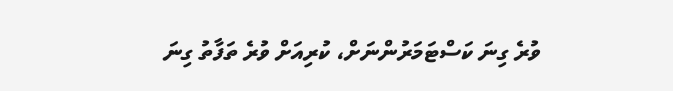ވުރެ ގިނަ ކަސްޓަމަރުންނަށް، ކުރިއަށް ވުރެ ތަފާތު ގިނަ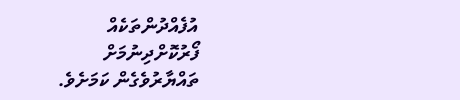އުފެއްދުންތަކެއް ފޯރުކޮށްދިނުމަށް ތައްޔާރުވެގެން ކަމަށެވެ.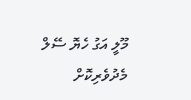މޫލީ އަގު ހެޔޮ ސޭލް މެދުވެރިކޮށް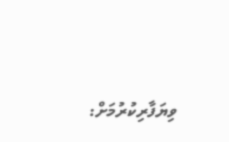ވިޔަފާރިކުރުމަށް: